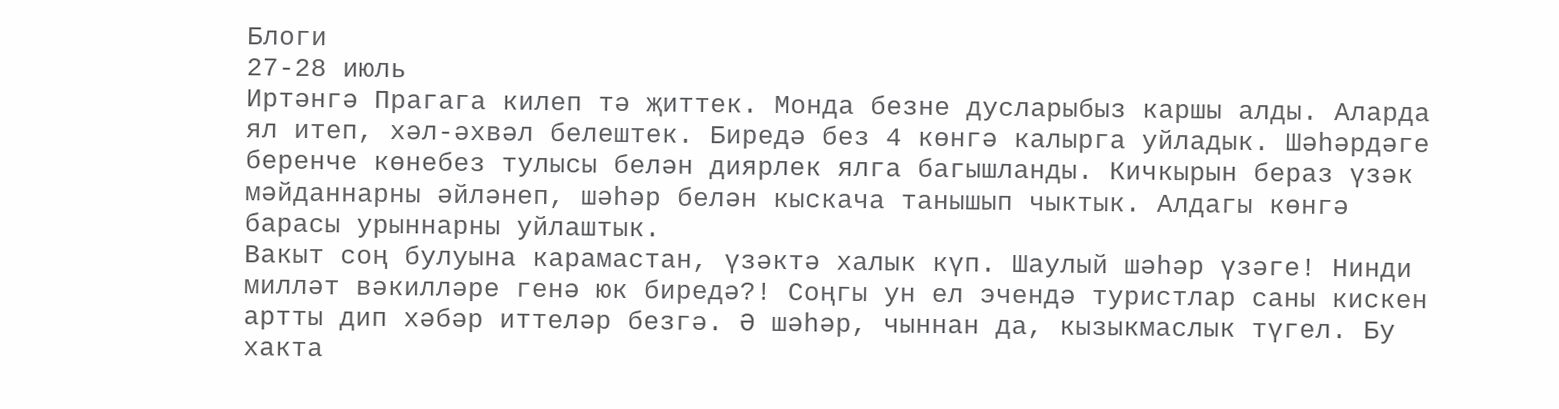Блоги
27-28 июль
Иртәнгә Прагага килеп тә җиттек. Монда безне дусларыбыз каршы алды. Аларда ял итеп, хәл-әхвәл белештек. Биредә без 4 көнгә калырга уйладык. Шәһәрдәге беренче көнебез тулысы белән диярлек ялга багышланды. Кичкырын бераз үзәк мәйданнарны әйләнеп, шәһәр белән кыскача танышып чыктык. Алдагы көнгә барасы урыннарны уйлаштык.
Вакыт соң булуына карамастан, үзәктә халык күп. Шаулый шәһәр үзәге! Нинди милләт вәкилләре генә юк биредә?! Соңгы ун ел эчендә туристлар саны кискен артты дип хәбәр иттеләр безгә. Ә шәһәр, чыннан да, кызыкмаслык түгел. Бу хакта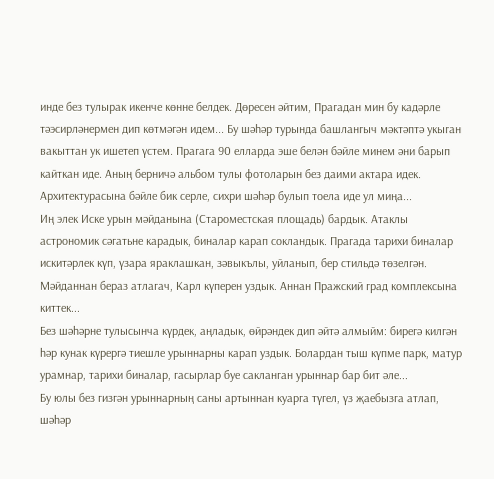инде без тулырак икенче көнне белдек. Дөресен әйтим, Прагадан мин бу кадәрле тәэсирләнермен дип көтмәгән идем... Бу шәһәр турында башлангыч мәктәптә укыган вакыттан ук ишетеп үстем. Прагага 90 елларда эше белән бәйле минем әни барып кайткан иде. Аның берничә альбом тулы фотоларын без даими актара идек. Архитектурасына бәйле бик серле, сихри шәһәр булып тоела иде ул миңа...
Иң элек Иске урын мәйданына (Староместская площадь) бардык. Атаклы астрономик сәгатьне карадык, биналар карап сокландык. Прагада тарихи биналар искитәрлек күп, үзара яраклашкан, зәвыкълы, уйланып, бер стильдә төзелгән. Мәйданнан бераз атлагач, Карл күперен уздык. Аннан Пражский град комплексына киттек...
Без шәһәрне тулысынча күрдек, аңладык, өйрәндек дип әйтә алмыйм: бирегә килгән һәр кунак күрергә тиешле урыннарны карап уздык. Болардан тыш күпме парк, матур урамнар, тарихи биналар, гасырлар буе сакланган урыннар бар бит әле...
Бу юлы без гизгән урыннарның саны артыннан куарга түгел, үз җаебызга атлап, шәһәр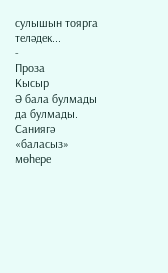сулышын тоярга теләдек...
-
Проза
Кысыр
Ә бала булмады да булмады. Саниягә «баласыз» мөһере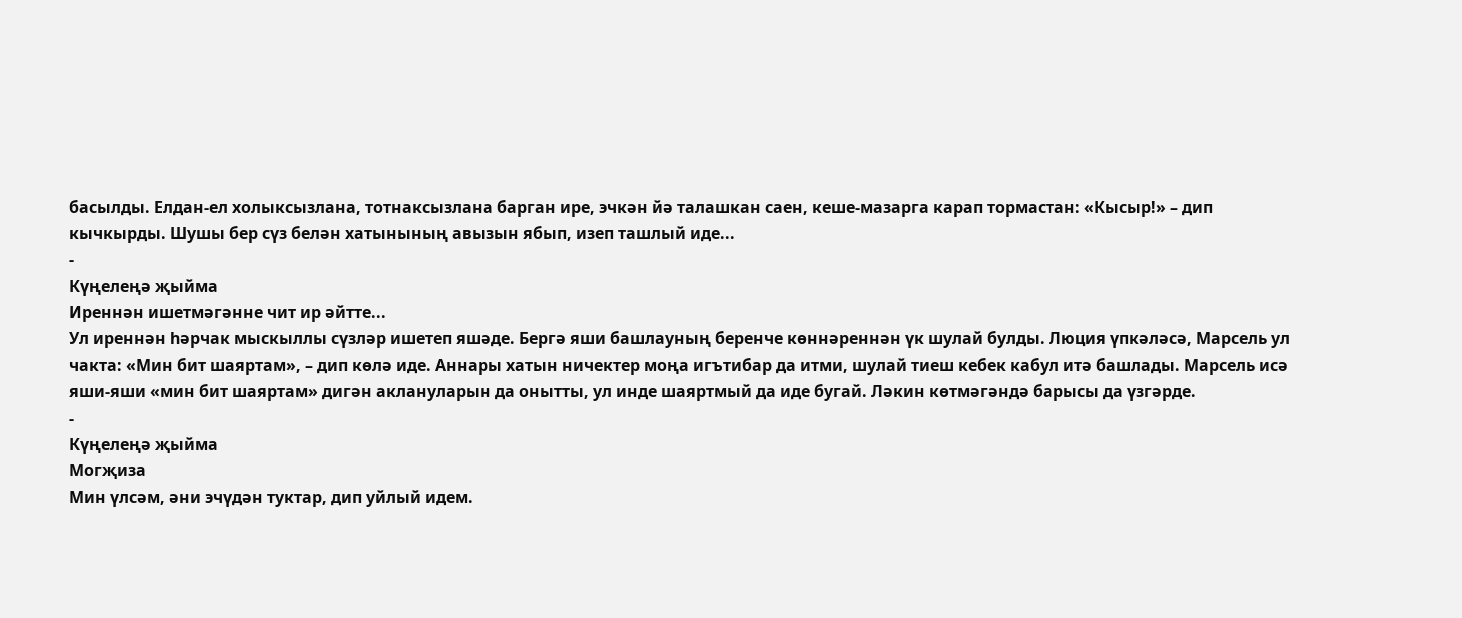басылды. Елдан-ел холыксызлана, тотнаксызлана барган ире, эчкән йә талашкан саен, кеше-мазарга карап тормастан: «Кысыр!» – дип кычкырды. Шушы бер сүз белән хатынының авызын ябып, изеп ташлый иде...
-
Күңелеңә җыйма
Иреннән ишетмәгәнне чит ир әйтте...
Ул иреннән һәрчак мыскыллы сүзләр ишетеп яшәде. Бергә яши башлауның беренче көннәреннән үк шулай булды. Люция үпкәләсә, Марсель ул чакта: «Мин бит шаяртам», – дип көлә иде. Аннары хатын ничектер моңа игътибар да итми, шулай тиеш кебек кабул итә башлады. Марсель исә яши-яши «мин бит шаяртам» дигән аклануларын да онытты, ул инде шаяртмый да иде бугай. Ләкин көтмәгәндә барысы да үзгәрде.
-
Күңелеңә җыйма
Могҗиза
Мин үлсәм, әни эчүдән туктар, дип уйлый идем.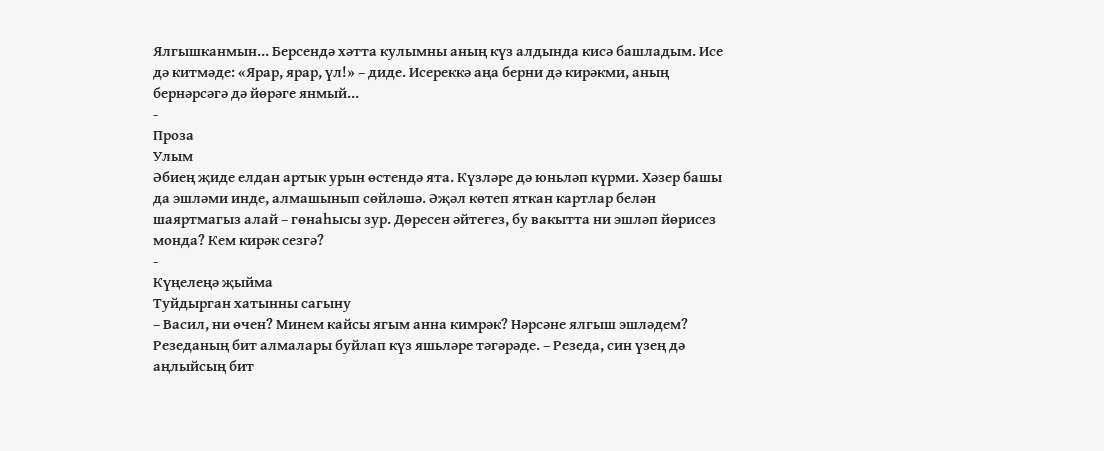Ялгышканмын... Берсендә хәтта кулымны аның күз алдында кисә башладым. Исе дә китмәде: «Ярар, ярар, үл!» – диде. Исереккә аңа берни дә кирәкми, аның бернәрсәгә дә йөрәге янмый...
-
Проза
Улым
Әбиең җиде елдан артык урын өстендә ята. Күзләре дә юньләп күрми. Хәзер башы да эшләми инде, алмашынып сөйләшә. Әҗәл көтеп яткан картлар белән шаяртмагыз алай – гөнаһысы зур. Дөресен әйтегез, бу вакытта ни эшләп йөрисез монда? Кем кирәк сезгә?
-
Күңелеңә җыйма
Туйдырган хатынны сагыну
– Васил, ни өчен? Минем кайсы ягым анна кимрәк? Нәрсәне ялгыш эшләдем? Резеданың бит алмалары буйлап күз яшьләре тәгәрәде. – Резеда, син үзең дә аңлыйсың бит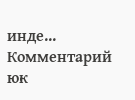инде...
Комментарий юк